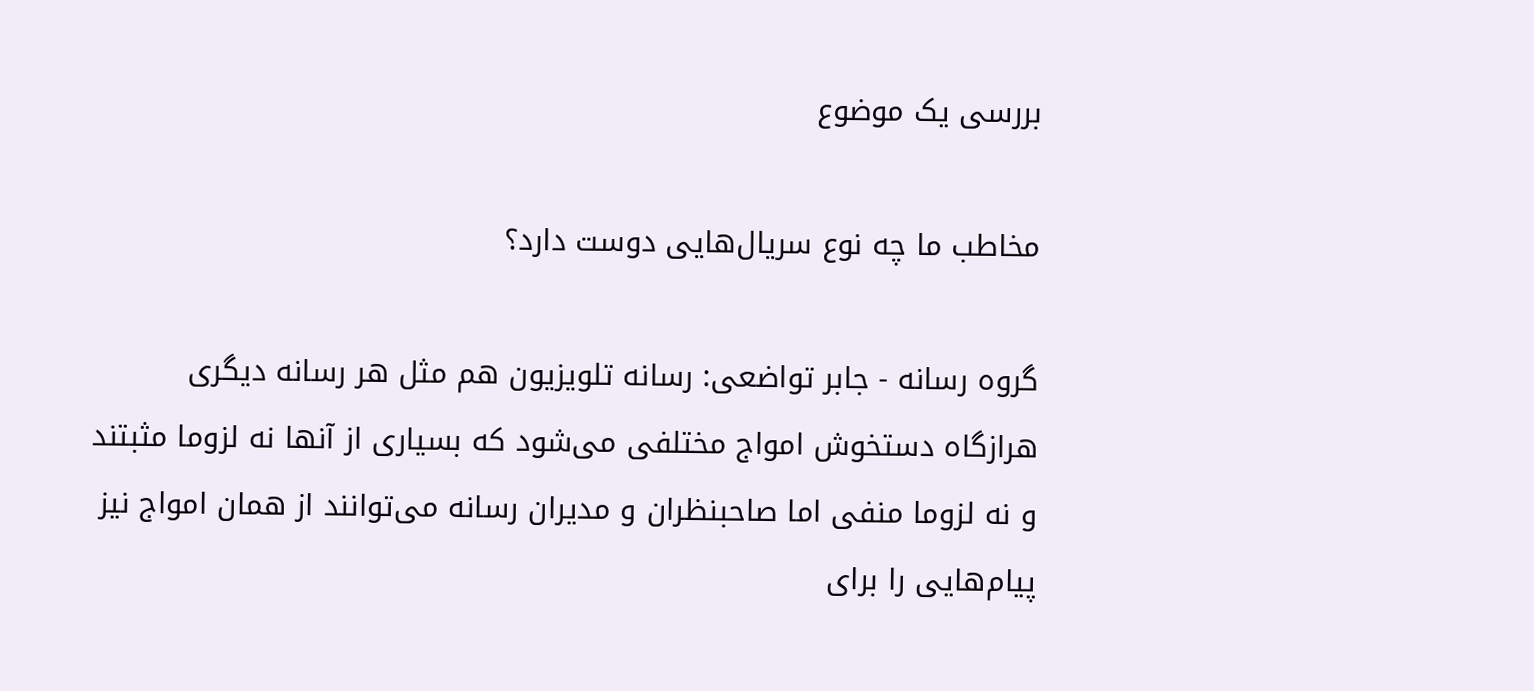بررسی یک موضوع

مخاطب ما چه نوع سریال‌هایی دوست دارد؟

گروه رسانه - جابر تواضعی: رسانه تلویزیون هم مثل هر رسانه دیگری هرازگاه دستخوش امواج مختلفی می‌شود که بسیاری از آنها نه لزوما مثبتند و نه لزوما منفی اما صاحبنظران و مدیران رسانه می‌توانند از همان امواج نیز پیام‌هایی را برای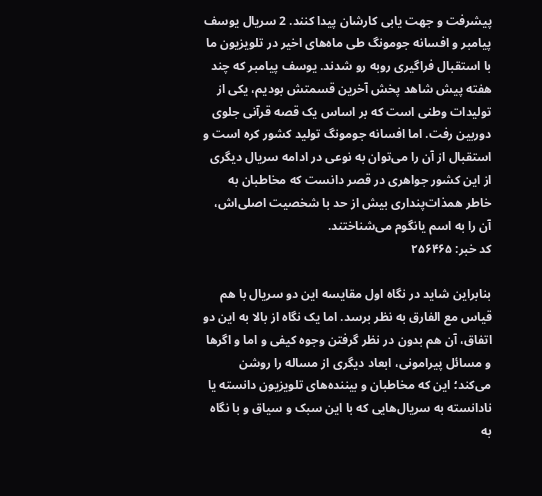پیشرفت و جهت یابی کارشان پیدا کنند. 2 سریال یوسف پیامبر و افسانه جومونگ طی ماه‌های اخیر در تلویزیون ما با استقبال فراگیری روبه رو شدند. یوسف پیامبر که چند هفته پیش شاهد پخش آخرین قسمتش بودیم، یکی از تولیدات وطنی است که بر اساس یک قصه قرآنی جلوی دوربین رفت. اما افسانه جومونگ تولید کشور کره است و استقبال از آن را می‌توان به نوعی در ادامه سریال دیگری از این کشور جواهری در قصر دانست که مخاطبان به خاطر همذات‌پنداری بیش از حد با شخصیت اصلی‌اش، آن را به اسم یانگوم می‌شناختند.
کد خبر: ۲۵۶۴۶۵

بنابراین شاید در نگاه اول مقایسه این دو سریال با هم قیاس مع الفارق به نظر برسد. اما یک نگاه از بالا به این دو اتفاق، آن هم بدون در نظر گرفتن وجوه کیفی و اما و اگرها و مسائل پیرامونی، ابعاد دیگری از مساله را روشن می‌کند؛ این که مخاطبان و بیننده‌های تلویزیون دانسته یا نادانسته به سریال‌هایی که با این سبک و سیاق و با نگاه به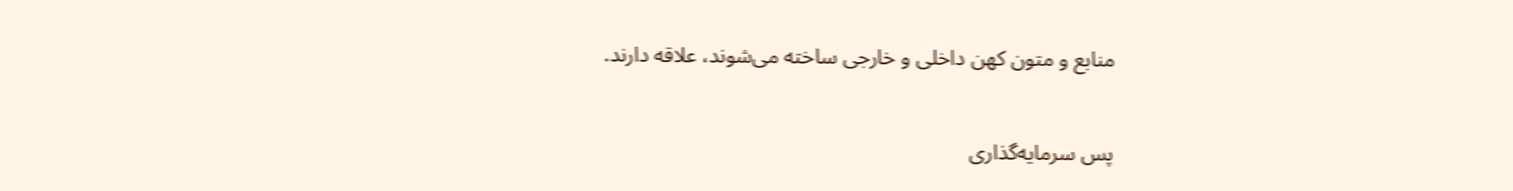منابع و متون کهن داخلی و خارجی ساخته می‌شوند، علاقه دارند.

پس سرمایه‌گذاری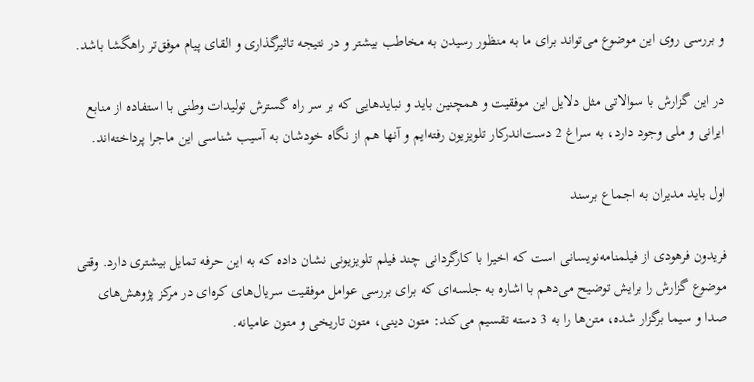و بررسی روی این موضوع می‌تواند برای ما به منظور رسیدن به مخاطب بیشتر و در نتیجه تاثیرگذاری و القای پیام موفق‌تر راهگشا باشد.

در این گزارش با سوالاتی مثل دلایل این موفقیت و همچنین باید و نبایدهایی که بر سر راه گسترش تولیدات وطنی با استفاده از منابع ایرانی و ملی وجود دارد، به سراغ 2 دست‌اندرکار تلویزیون رفته‌ایم و آنها هم از نگاه خودشان به آسیب شناسی این ماجرا پرداخته‌اند.

اول باید مدیران به اجماع برسند

فریدون فرهودی از فیلمنامه‌نویسانی است که اخیرا با کارگردانی چند فیلم تلویزیونی نشان داده که به این حرفه تمایل بیشتری دارد. وقتی موضوع گزارش را برایش توضیح می‌دهم با اشاره به جلسه‌ای که برای بررسی عوامل موفقیت سریال‌های کره‌ای در مرکز پژوهش‌های صدا و سیما برگزار شده، متن‌ها را به 3 دسته تقسیم می‌کند: متون دینی، متون تاریخی و متون عامیانه.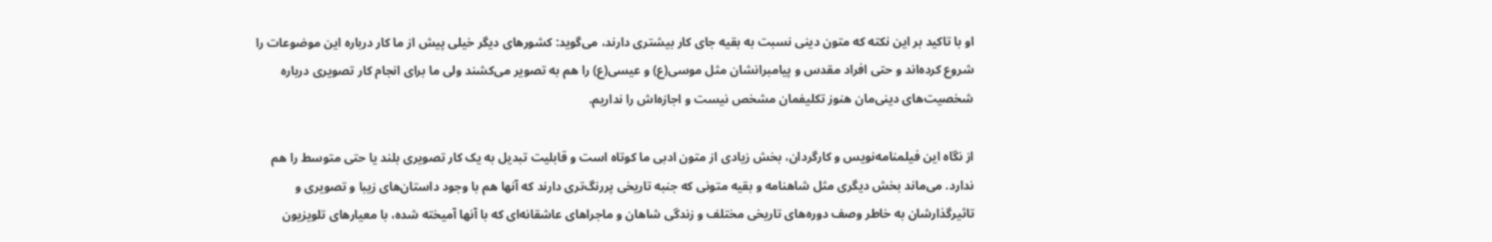او با تاکید بر این نکته که متون دینی نسبت به بقیه جای کار بیشتری دارند، می‌گوید: کشورهای دیگر خیلی پیش از ما کار درباره این موضوعات را شروع کرده‌اند و حتی افراد مقدس و پیامبرانشان مثل موسی(ع) و عیسی(ع) را هم به تصویر می‌کشند ولی ما برای انجام کار تصویری درباره شخصیت‌های دینی‌مان هنوز تکلیفمان مشخص نیست و اجازه‌اش را نداریم.

از نگاه این فیلمنامه‌نویس و کارگردان، بخش زیادی از متون ادبی ما کوتاه است و قابلیت تبدیل به یک کار تصویری بلند یا حتی متوسط را هم ندارد. می‌ماند بخش دیگری مثل شاهنامه و بقیه متونی که جنبه تاریخی پررنگ‌تری دارند که آنها هم با وجود داستان‌های زیبا و تصویری و تاثیرگذارشان به خاطر وصف دوره‌های تاریخی مختلف و زندگی شاهان و ماجراهای عاشقانه‌ای که با آنها آمیخته شده، با معیارهای تلویزیون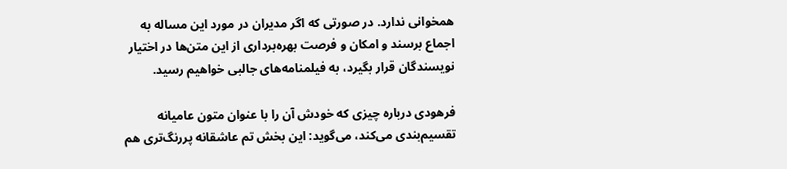همخوانی ندارد. در صورتی که اگر مدیران در مورد این مساله به اجماع برسند و امکان و فرصت بهره‌برداری از این متن‌ها در اختیار نویسندگان قرار بگیرد، به فیلمنامه‌های جالبی خواهیم رسید.

فرهودی درباره چیزی که خودش آن را با عنوان متون عامیانه تقسیم‌بندی می‌کند، می‌گوید: این بخش تم عاشقانه پررنگ‌تری هم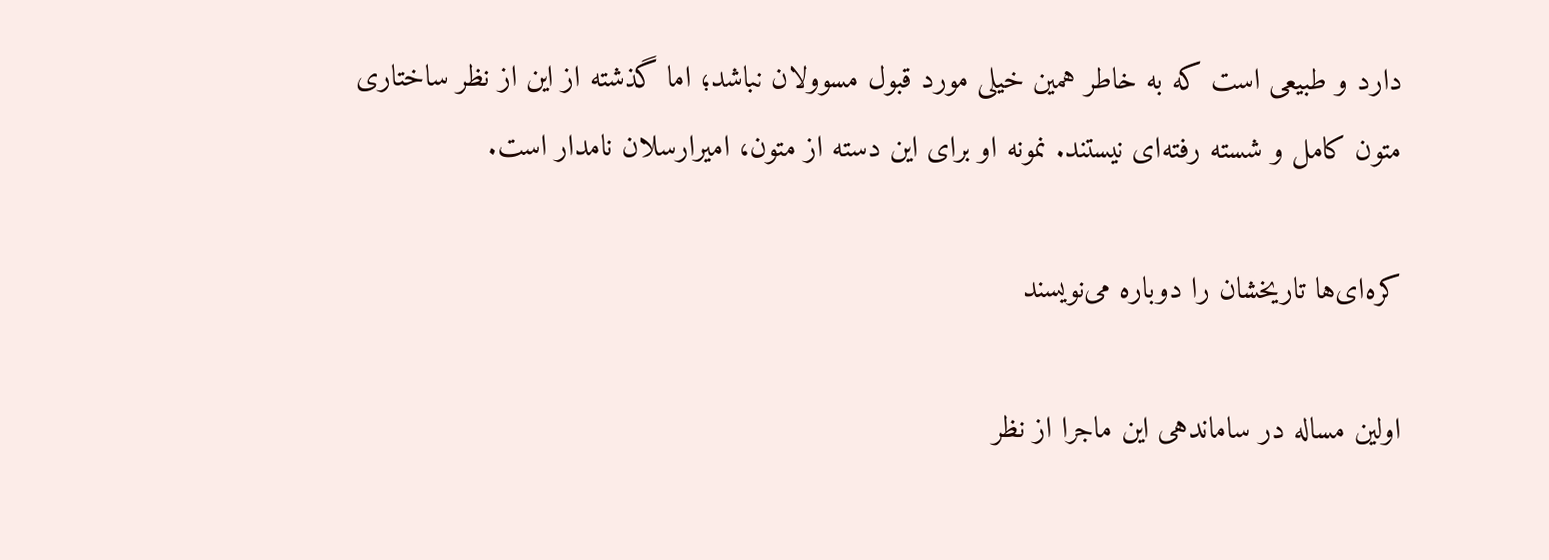دارد و طبیعی است که به خاطر همین خیلی مورد قبول مسوولان نباشد؛ اما گذشته از این از نظر ساختاری متون کامل و شسته رفته‌ای نیستند. نمونه او برای این دسته از متون، امیرارسلان نامدار است.

کره‌ای‌ها تاریخشان را دوباره می‌نویسند

اولین مساله در ساماندهی این ماجرا از نظر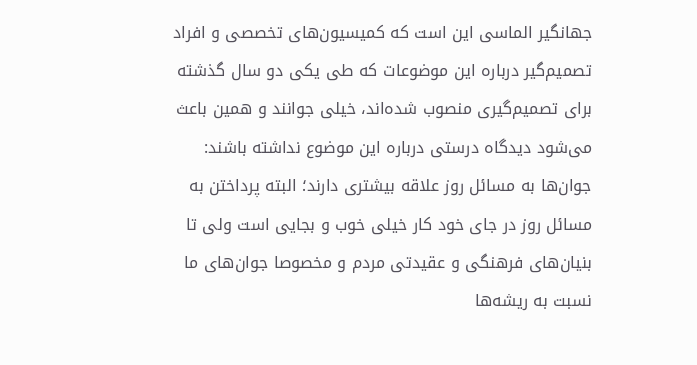جهانگیر الماسی این است که کمیسیون‌های تخصصی و افراد تصمیم‌گیر درباره این موضوعات که طی یکی دو سال گذشته برای تصمیم‌گیری منصوب شده‌اند، خیلی جوانند و همین باعث می‌شود دیدگاه درستی درباره این موضوع نداشته باشند: جوان‌ها به مسائل روز علاقه بیشتری دارند؛ البته پرداختن به مسائل روز در جای خود کار خیلی خوب و بجایی است ولی تا بنیان‌های فرهنگی و عقیدتی مردم و مخصوصا جوان‌های ما نسبت به ریشه‌ها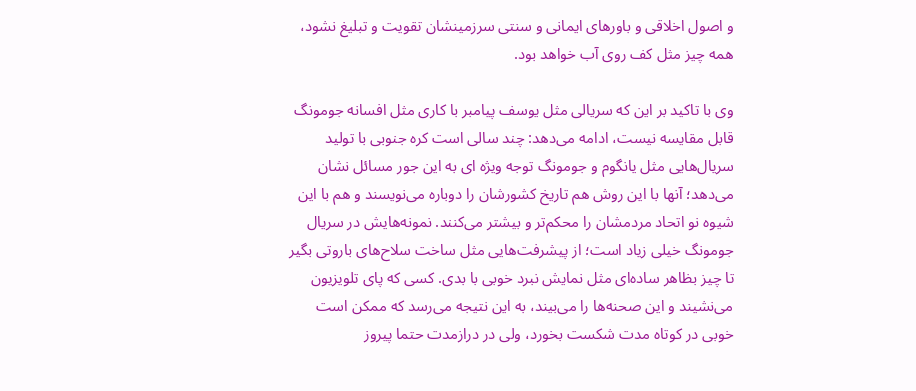و اصول اخلاقی و باورهای ایمانی و سنتی سرزمینشان تقویت و تبلیغ نشود، همه چیز مثل کف روی آب خواهد بود.

وی با تاکید بر این که سریالی مثل یوسف پیامبر با کاری مثل افسانه جومونگ قابل مقایسه نیست، ادامه می‌دهد: چند سالی است کره جنوبی با تولید سریال‌هایی مثل یانگوم و جومونگ توجه ویژه ای به این جور مسائل نشان می‌دهد؛ آنها با این روش هم تاریخ کشورشان را دوباره می‌نویسند و هم با این شیوه نو اتحاد مردمشان را محکم‌تر و بیشتر می‌کنند. نمونه‌هایش در سریال جومونگ خیلی زیاد است؛ از پیشرفت‌هایی مثل ساخت سلاح‌های باروتی بگیر تا چیز بظاهر ساده‌ای مثل نمایش نبرد خوبی با بدی. کسی که پای تلویزیون می‌نشیند و این صحنه‌ها را می‌بیند، به این نتیجه می‌رسد که ممکن است خوبی در کوتاه مدت شکست بخورد، ولی در درازمدت حتما پیروز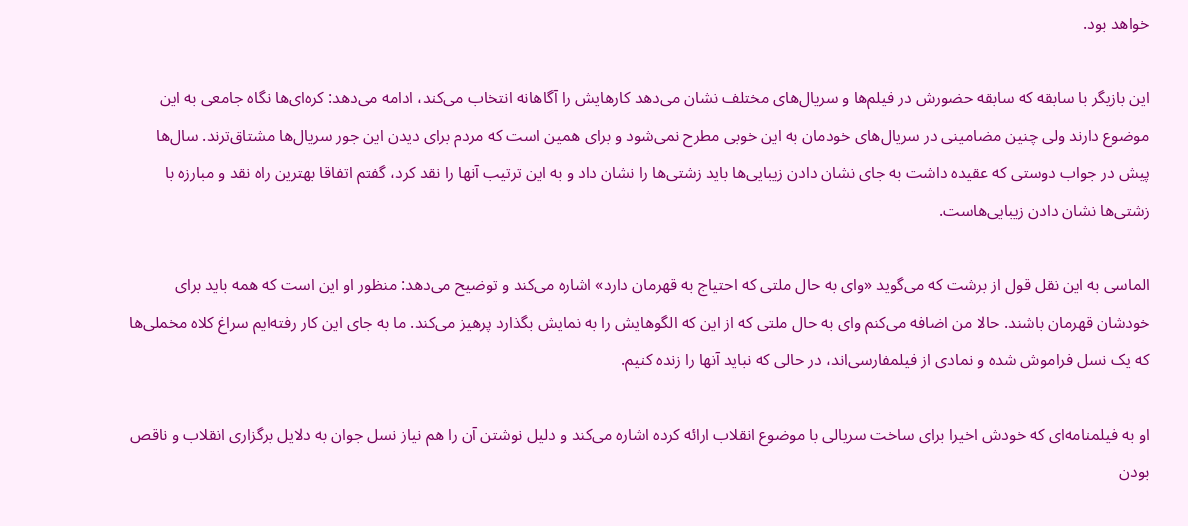خواهد بود.

این بازیگر با سابقه که سابقه حضورش در فیلم‌ها و سریال‌های مختلف نشان می‌دهد کارهایش را آگاهانه انتخاب می‌کند، ادامه می‌دهد: کره‌ای‌ها نگاه جامعی به این موضوع دارند ولی چنین مضامینی در سریال‌های خودمان به این خوبی مطرح نمی‌شود و برای همین است که مردم برای دیدن این جور سریال‌ها مشتاق‌ترند. سال‌ها پیش در جواب دوستی که عقیده داشت به جای نشان دادن زیبایی‌ها باید زشتی‌ها را نشان داد و به این ترتیب آنها را نقد کرد، گفتم اتفاقا بهترین راه نقد و مبارزه با زشتی‌ها نشان دادن زیبایی‌هاست.

الماسی به این نقل قول از برشت که می‌گوید «وای به حال ملتی که احتیاج به قهرمان دارد» اشاره می‌کند و توضیح می‌دهد: منظور او این است که همه باید برای خودشان قهرمان باشند. حالا من اضافه می‌کنم وای به حال ملتی که از این که الگوهایش را به نمایش بگذارد پرهیز می‌کند. ما به جای این کار رفته‌ایم سراغ کلاه مخملی‌ها که یک نسل فراموش شده و نمادی از فیلمفارسی‌اند، در حالی که نباید آنها را زنده کنیم.

او به فیلمنامه‌ای که خودش اخیرا برای ساخت سریالی با موضوع انقلاب ارائه کرده اشاره می‌کند و دلیل نوشتن آن را هم نیاز نسل جوان به دلایل برگزاری انقلاب و ناقص بودن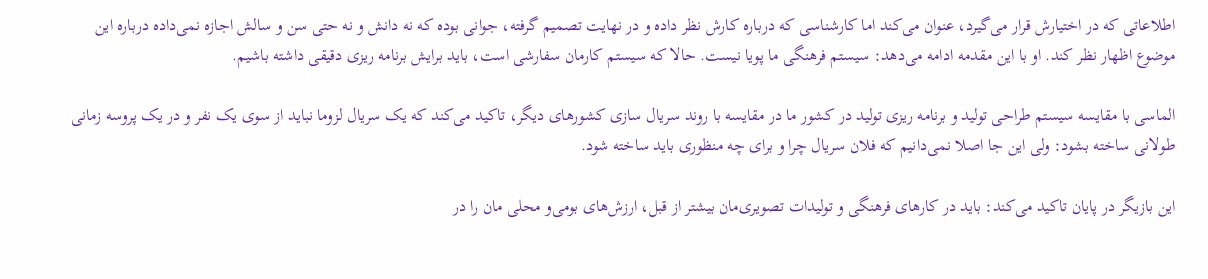اطلاعاتی که در اختیارش قرار می‌گیرد، عنوان می‌کند اما کارشناسی که درباره کارش نظر داده و در نهایت تصمیم گرفته، جوانی بوده که نه دانش و نه حتی سن و سالش اجازه نمی‌داده درباره این موضوع اظهار نظر کند. او با این مقدمه ادامه می‌دهد: سیستم فرهنگی ما پویا نیست. حالا که سیستم کارمان سفارشی است، باید برایش برنامه ریزی دقیقی داشته باشیم.

الماسی با مقایسه سیستم طراحی تولید و برنامه ریزی تولید در کشور ما در مقایسه با روند سریال سازی کشورهای دیگر، تاکید می‌کند که یک سریال لزوما نباید از سوی یک نفر و در یک پروسه زمانی طولانی ساخته بشود: ولی این جا اصلا نمی‌دانیم که فلان سریال چرا و برای چه منظوری باید ساخته شود.

این بازیگر در پایان تاکید می‌کند: باید در کارهای فرهنگی و تولیدات تصویری‌مان بیشتر از قبل، ارزش‌های بومی‌و محلی مان را در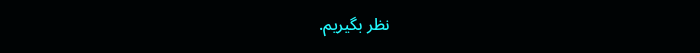نظر بگیریم.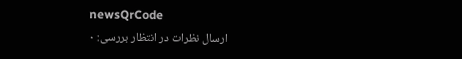newsQrCode
ارسال نظرات در انتظار بررسی: ۰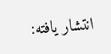انتشار یافته: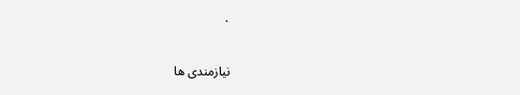۰

نیازمندی ها